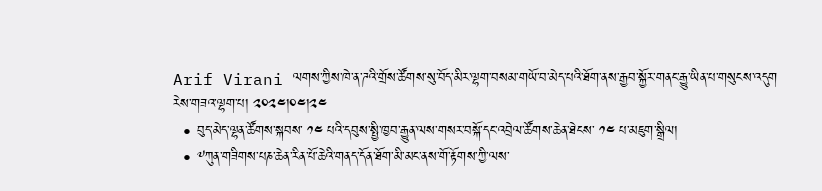Arif Virani ལགས་ཀྱིས་ཁེ་ན་ཌའི་གྲོས་ཚོགས་སུ་བོད་མིར་ལྷག་བསམ་གཡོ་བ་མེད་པའི་ཐོག་ནས་རྒྱབ་སྐྱོར་གནང་རྒྱུ་ཡིན་པ་གསུངས་འདུག
རེས་གཟའ་ལྷག་པ། ༢༠༢༤།༠༤།༢༤
  • བུད་མེད་ལྷན་ཚོགས་སྐབས་ ༡༤ པའི་དབུས་སྤྱི་ཁྱབ་རྒྱུན་ལས་གསར་བསྐོ་དང་འབྲེལ་ཚོགས་ཆེན་ཐེངས་ ༡༤ པ་མཇུག་སྒྲིལ།
  • ༸ཀུན་གཟིགས་པཎ་ཆེན་རིན་པོ་ཆེའི་གནད་དོན་ཐོག་མི་མང་ནས་གོ་རྟོགས་ཀྱི་ལས་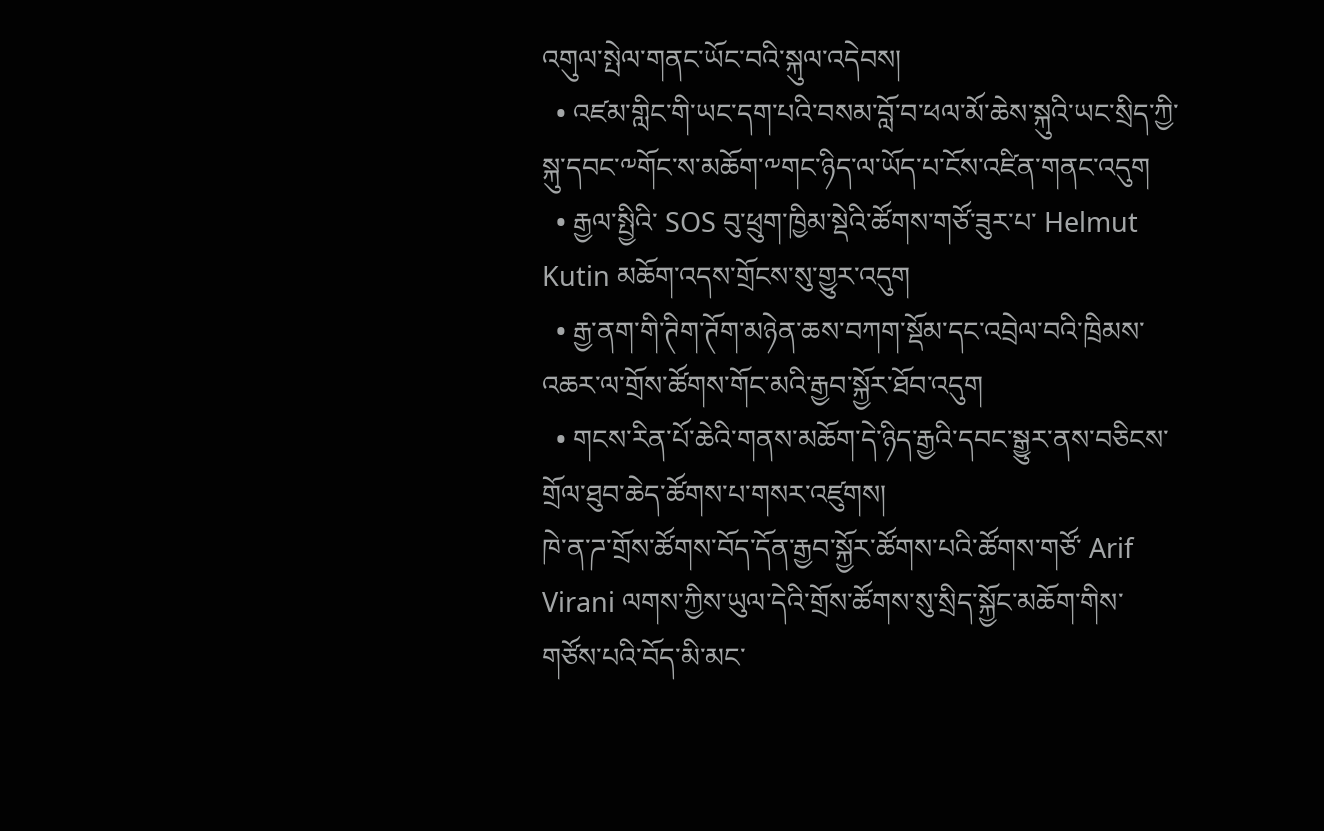འགུལ་སྤེལ་གནང་ཡོང་བའི་སྐུལ་འདེབས།
  • འཛམ་གླིང་གི་ཡང་དག་པའི་བསམ་བློ་བ་ཕལ་མོ་ཆེས་སྐུའི་ཡང་སྲིད་ཀྱི་སྐུ་དབང་༸གོང་ས་མཆོག་༸གང་ཉིད་ལ་ཡོད་པ་ངོས་འཛིན་གནང་འདུག
  • རྒྱལ་སྤྱིའི་ SOS བུ་ཕྲུག་ཁྱིམ་སྡེའི་ཚོགས་གཙོ་ཟུར་པ་ Helmut Kutin མཆོག་འདས་གྲོངས་སུ་གྱུར་འདུག
  • རྒྱ་ནག་གི་ཊིག་ཊོག་མཉེན་ཆས་བཀག་སྡོམ་དང་འབྲེལ་བའི་ཁྲིམས་འཆར་ལ་གྲོས་ཚོགས་གོང་མའི་རྒྱབ་སྐྱོར་ཐོབ་འདུག
  • གངས་རིན་པོ་ཆེའི་གནས་མཆོག་དེ་ཉིད་རྒྱའི་དབང་སྒྱུར་ནས་བཅིངས་གྲོལ་ཐུབ་ཆེད་ཚོགས་པ་གསར་འཛུགས།
ཁེ་ན་ཌ་གྲོས་ཚོགས་བོད་དོན་རྒྱབ་སྐྱོར་ཚོགས་པའི་ཚོགས་གཙོ་ Arif Virani ལགས་ཀྱིས་ཡུལ་དེའི་གྲོས་ཚོགས་སུ་སྲིད་སྐྱོང་མཆོག་གིས་གཙོས་པའི་བོད་མི་མང་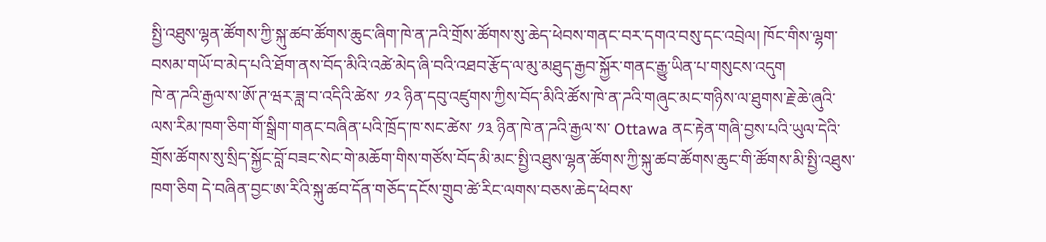སྤྱི་འཐུས་ལྷན་ཚོགས་ཀྱི་སྐུ་ཚབ་ཚོགས་ཆུང་ཞིག་ཁེ་ན་ཌའི་གྲོས་ཚོགས་སུ་ཆེད་ཕེབས་གནང་བར་དགའ་བསུ་དང་འབྲེལ། ཁོང་གིས་ལྷག་བསམ་གཡོ་བ་མེད་པའི་ཐོག་ནས་བོད་མིའི་འཚེ་མེད་ཞི་བའི་འཐབ་རྩོད་ལ་མུ་མཐུད་རྒྱབ་སྐྱོར་གནང་རྒྱུ་ཡིན་པ་གསུངས་འདུག
ཁེ་ན་ཌའི་རྒྱལ་ས་ཨོ་ཊ་ཝར་ཟླ་བ་འདིའི་ཚེས་ ༡༢ ཉིན་དབུ་འཛུགས་ཀྱིས་བོད་མིའི་ཚོས་ཁེ་ན་ཌའི་གཞུང་མང་གཉིས་ལ་ཐུགས་རྗེ་ཆེ་ཞུའི་ལས་རིམ་ཁག་ཅིག་གོ་སྒྲིག་གནང་བཞིན་པའི་ཁྲོད་ཁ་སང་ཚེས་ ༡༣ ཉིན་ཁེ་ན་ཌའི་རྒྱལ་ས་ Ottawa ནང་རྟེན་གཞི་བྱས་པའི་ཡུལ་དེའི་གྲོས་ཚོགས་སུ་སྲིད་སྐྱོང་བློ་བཟང་སེང་གེ་མཆོག་གིས་གཙོས་བོད་མི་མང་སྤྱི་འཐུས་ལྷན་ཚོགས་ཀྱི་སྐུ་ཚབ་ཚོགས་ཆུང་གི་ཚོགས་མི་སྤྱི་འཐུས་ཁག་ཅིག དེ་བཞིན་བྱང་ཨ་རིའི་སྐུ་ཚབ་དོན་གཅོད་དངོས་གྲུབ་ཚེ་རིང་ལགས་བཅས་ཆེད་ཕེབས་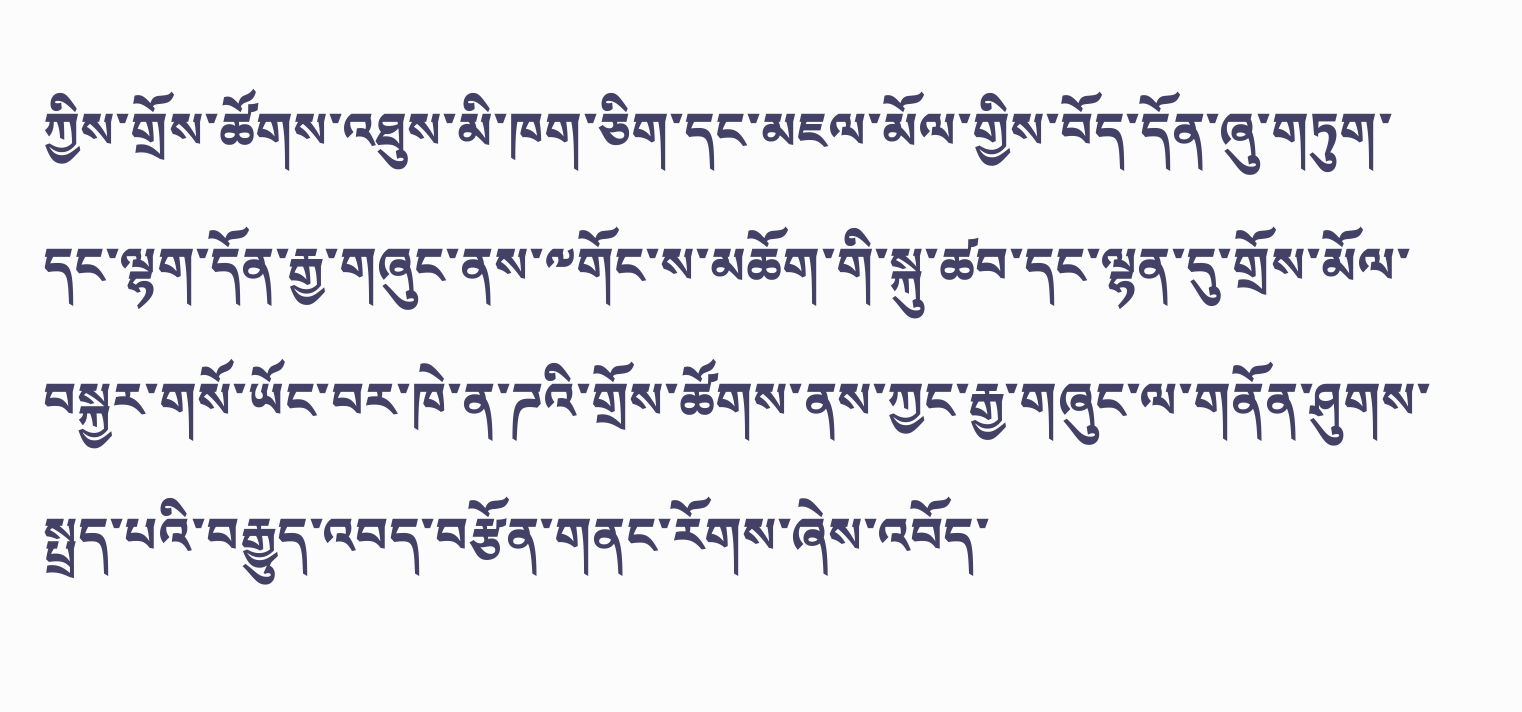ཀྱིས་གྲོས་ཚོགས་འཐུས་མི་ཁག་ཅིག་དང་མཇལ་མོལ་གྱིས་བོད་དོན་ཞུ་གཏུག་དང་ལྷག་དོན་རྒྱ་གཞུང་ནས་༸གོང་ས་མཆོག་གི་སྐུ་ཚབ་དང་ལྷན་དུ་གྲོས་མོལ་བསྐྱར་གསོ་ཡོང་བར་ཁེ་ན་ཌའི་གྲོས་ཚོགས་ནས་ཀྱང་རྒྱ་གཞུང་ལ་གནོན་ཤུགས་སྤྲད་པའི་བརྒྱུད་འབད་བརྩོན་གནང་རོགས་ཞེས་འབོད་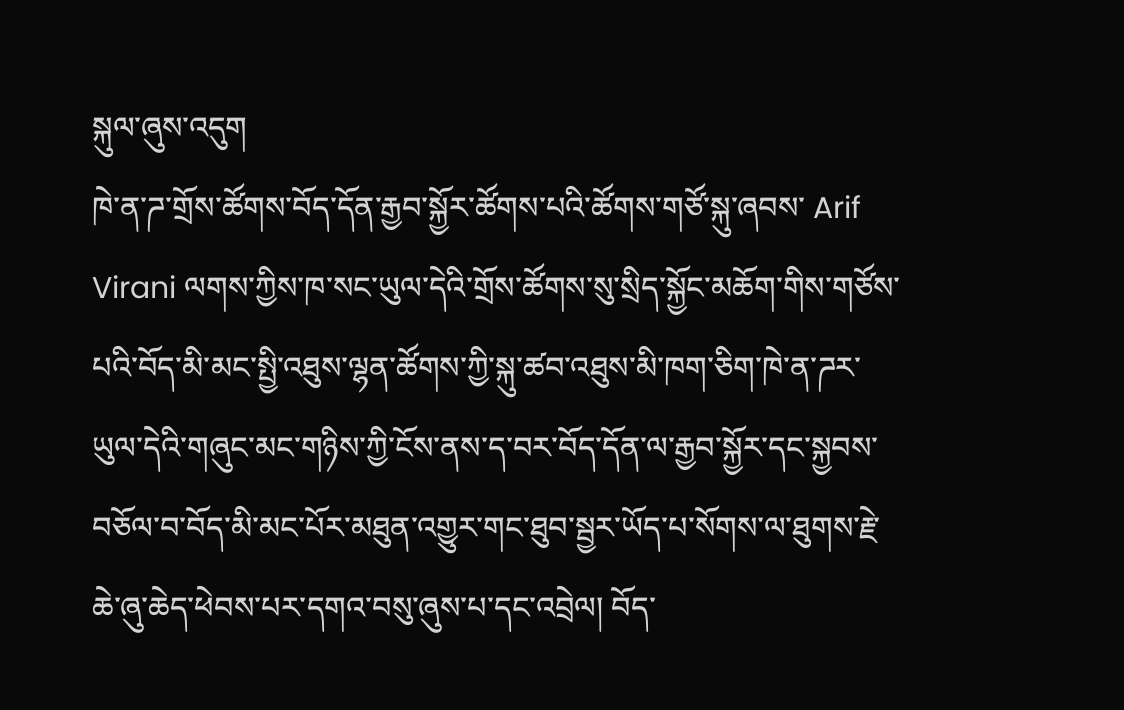སྐུལ་ཞུས་འདུག
ཁེ་ན་ཌ་གྲོས་ཚོགས་བོད་དོན་རྒྱབ་སྐྱོར་ཚོགས་པའི་ཚོགས་གཙོ་སྐུ་ཞབས་ Arif Virani ལགས་ཀྱིས་ཁ་སང་ཡུལ་དེའི་གྲོས་ཚོགས་སུ་སྲིད་སྐྱོང་མཆོག་གིས་གཙོས་པའི་བོད་མི་མང་སྤྱི་འཐུས་ལྷན་ཚོགས་ཀྱི་སྐུ་ཚབ་འཐུས་མི་ཁག་ཅིག་ཁེ་ན་ཌར་ཡུལ་དེའི་གཞུང་མང་གཉིས་ཀྱི་ངོས་ནས་ད་བར་བོད་དོན་ལ་རྒྱབ་སྐྱོར་དང་སྐྱབས་བཅོལ་བ་བོད་མི་མང་པོར་མཐུན་འགྱུར་གང་ཐུབ་སྦྱར་ཡོད་པ་སོགས་ལ་ཐུགས་རྗེ་ཆེ་ཞུ་ཆེད་ཕེབས་པར་དགའ་བསུ་ཞུས་པ་དང་འབྲེལ། བོད་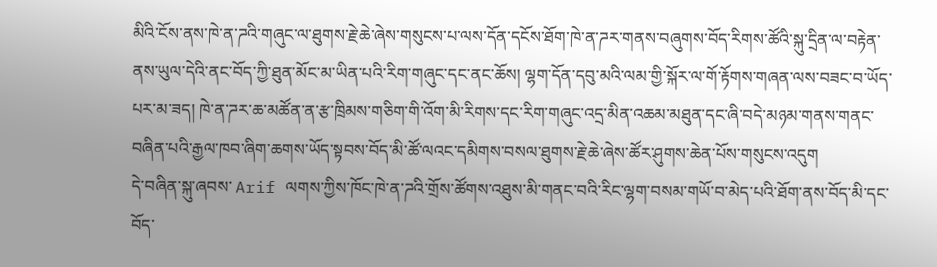མིའི་ངོས་ནས་ཁེ་ན་ཌའི་གཞུང་ལ་ཐུགས་རྗེ་ཆེ་ཞེས་གསུངས་པ་ལས་དོན་དངོས་ཐོག་ཁེ་ན་ཌར་གནས་བཞུགས་བོད་རིགས་ཚོའི་སྐུ་དྲིན་ལ་བརྟེན་ནས་ཡུལ་དེའི་ནང་བོད་ཀྱི་ཐུན་མོང་མ་ཡིན་པའི་རིག་གཞུང་དང་ནང་ཆོས། ལྷག་དོན་དབུ་མའི་ལམ་གྱི་སྐོར་ལ་གོ་རྟོགས་གཞན་ལས་བཟང་བ་ཡོད་པར་མ་ཟད། ཁེ་ན་ཌར་ཆ་མཚོན་ན་རྩ་ཁྲིམས་གཅིག་གི་འོག་མི་རིགས་དང་རིག་གཞུང་འདྲ་མིན་འཆམ་མཐུན་དང་ཞི་བདེ་མཉམ་གནས་གནང་བཞིན་པའི་རྒྱལ་ཁབ་ཞིག་ཆགས་ཡོད་སྟབས་བོད་མི་ཚོ་ལའང་དམིགས་བསལ་ཐུགས་རྗེ་ཆེ་ཞེས་ཚོར་ཤུགས་ཆེན་པོས་གསུངས་འདུག
དེ་བཞིན་སྐུ་ཞབས་ Arif ལགས་ཀྱིས་ཁོང་ཁེ་ན་ཌའི་གྲོས་ཚོགས་འཐུས་མི་གནང་བའི་རིང་ལྷག་བསམ་གཡོ་བ་མེད་པའི་ཐོག་ནས་བོད་མི་དང་བོད་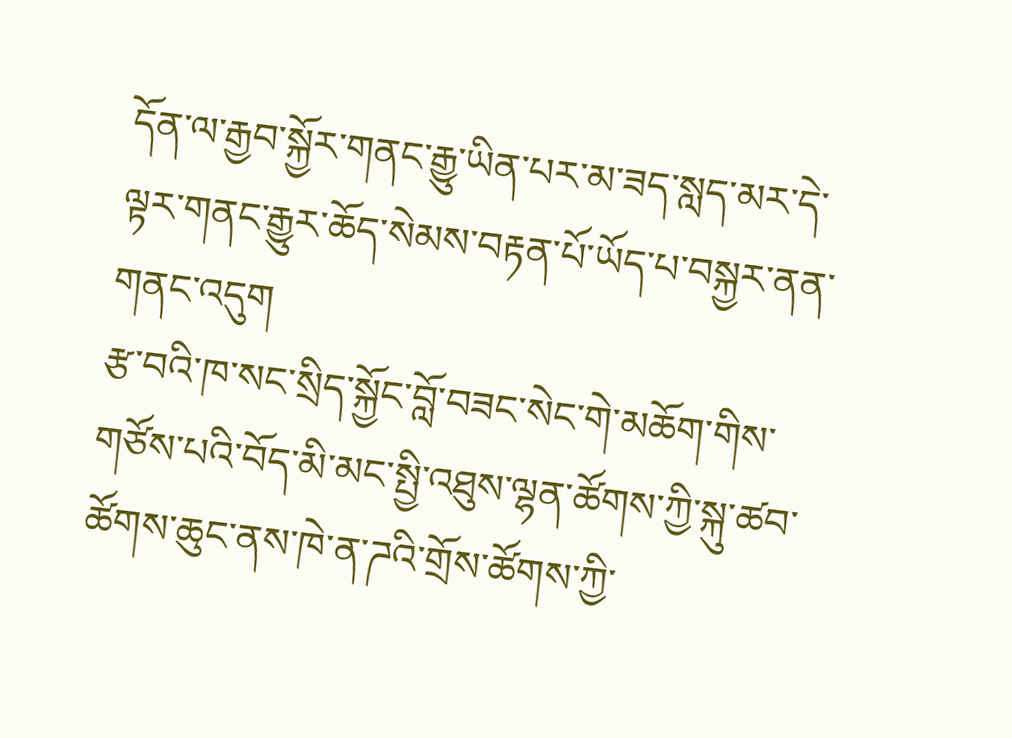དོན་ལ་རྒྱབ་སྐྱོར་གནང་རྒྱུ་ཡིན་པར་མ་ཟད་སླད་མར་དེ་ལྟར་གནང་རྒྱུར་ཆོད་སེམས་བརྟན་པོ་ཡོད་པ་བསྐྱར་ནན་གནང་འདུག
རྩ་བའི་ཁ་སང་སྲིད་སྐྱོང་བློ་བཟང་སེང་གེ་མཆོག་གིས་གཙོས་པའི་བོད་མི་མང་སྤྱི་འཐུས་ལྷན་ཚོགས་ཀྱི་སྐུ་ཚབ་ཚོགས་ཆུང་ནས་ཁེ་ན་ཌའི་གྲོས་ཚོགས་ཀྱི་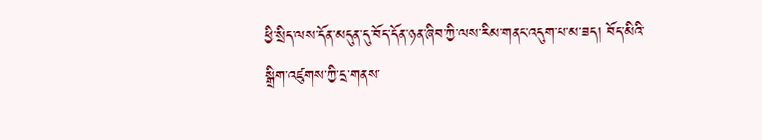ཕྱི་སྲིད་ལས་དོན་མདུན་དུ་བོད་དོན་ཉན་ཞིབ་ཀྱི་ལས་རིམ་གནང་འདུག་པ་མ་ཟད། བོད་མིའི་སྒྲིག་འཛུགས་ཀྱི་དྲ་གནས་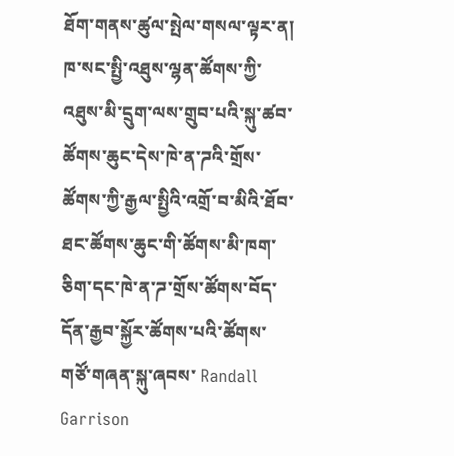ཐོག་གནས་ཚུལ་སྤེལ་གསལ་ལྟར་ན། ཁ་སང་སྤྱི་འཐུས་ལྷན་ཚོགས་ཀྱི་འཐུས་མི་དྲུག་ལས་གྲུབ་པའི་སྐུ་ཚབ་ཚོགས་ཆུང་དེས་ཁེ་ན་ཌའི་གྲོས་ཚོགས་ཀྱི་རྒྱལ་སྤྱིའི་འགྲོ་བ་མིའི་ཐོབ་ཐང་ཚོགས་ཆུང་གི་ཚོགས་མི་ཁག་ཅིག་དང་ཁེ་ན་ཌ་གྲོས་ཚོགས་བོད་དོན་རྒྱབ་སྐྱོར་ཚོགས་པའི་ཚོགས་གཙོ་གཞན་སྐུ་ཞབས་ Randall Garrison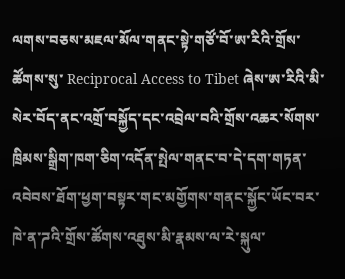ལགས་བཅས་མཇལ་མོལ་གནང་སྟེ་གཙོ་བོ་ཨ་རིའི་གྲོས་ཚོགས་སུ་ Reciprocal Access to Tibet ཞེས་ཨ་རིའི་མི་སེར་བོད་ནང་འགྲོ་བསྐྱོད་དང་འབྲེལ་བའི་གྲོས་འཆར་སོགས་ཁྲིམས་སྒྲིག་ཁག་ཅིག་འདོན་སྤེལ་གནང་བ་དེ་དག་གཏན་འབེབས་ཐོག་ཕྱག་བསྟར་གང་མགྱོགས་གནང་སྐྱོང་ཡོང་བར་ཁེ་ན་ཌའི་གྲོས་ཚོགས་འཐུས་མི་རྣམས་ལ་རེ་སྐུལ་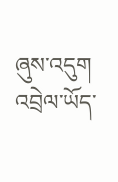ཞུས་འདུག
འབྲེལ་ཡོད་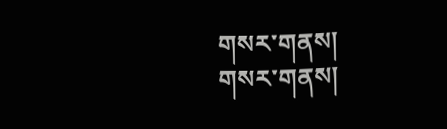གསར་གནས།
གསར་གནས།